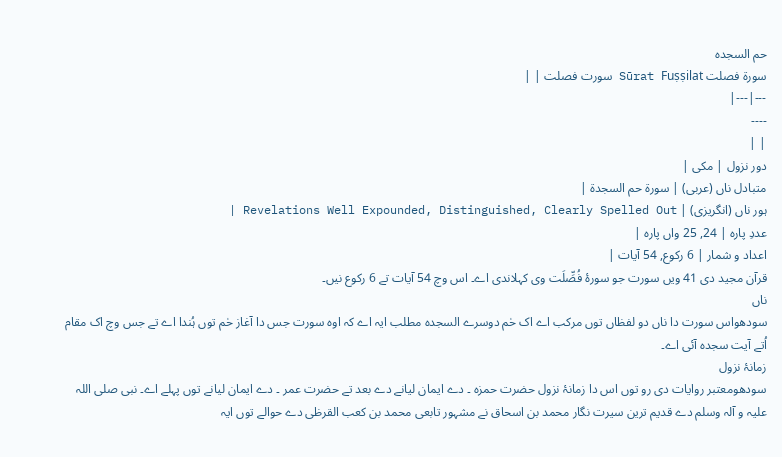حم السجدہ
سورة فصلت Sūrat Fuṣṣilat سورت فصلت | |
---|---|
----
| |
دور نزول | مکی |
متبادل ناں (عربی) | سورة حم السجدة |
ہور ناں (انگریزی) | Revelations Well Expounded, Distinguished, Clearly Spelled Out |
عددِ پارہ | 24, 25 واں پارہ |
اعداد و شمار | 6 رکوع, 54 آیات |
قرآن مجید دی 41 ويں سورت جو سورۂ فُصِّلَت وی کہلاندی اے۔ اس وچ 54 آیات تے 6 رکوع نيں۔
ناں
سودھواس سورت دا ناں دو لفظاں توں مرکب اے اک حٰم دوسرے السجدہ مطلب ایہ اے کہ اوہ سورت جس دا آغاز حٰم توں ہُندا اے تے جس وچ اک مقام اُتے آیت سجدہ آئی اے۔
زمانۂ نزول
سودھومعتبر روایات دی رو توں اس دا زمانۂ نزول حضرت حمزہ ۔ دے ایمان لیانے دے بعد تے حضرت عمر ۔ دے ایمان لیانے توں پہلے اے۔ نبی صلی اللہ علیہ و آلہ وسلم دے قدیم ترین سیرت نگار محمد بن اسحاق نے مشہور تابعی محمد بن کعب القرظی دے حوالے توں ایہ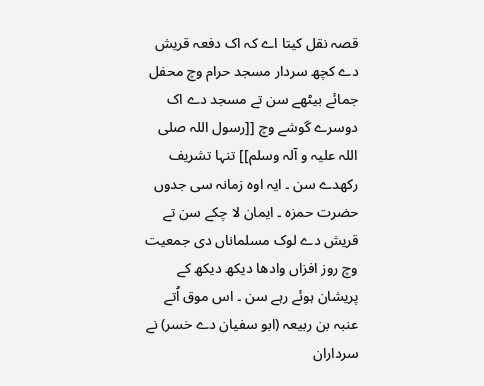قصہ نقل کيتا اے کہ اک دفعہ قریش دے کچھ سردار مسجد حرام وچ محفل جمائے بیٹھے سن تے مسجد دے اک دوسرے گوشے وچ [[رسول اللہ صلی اللہ علیہ و آلہ وسلم]] تنہا تشریف رکھدے سن ۔ ایہ اوہ زمانہ سی جدوں حضرت حمزہ ۔ ایمان لا چکے سن تے قریش دے لوک مسلماناں دی جمعیت وچ روز افزاں وادھا دیکھ دیکھ کے پریشان ہوئے رہے سن ۔ اس موق اُتے عنبہ بن ربیعہ (ابو سفیان دے خسر) نے سرداران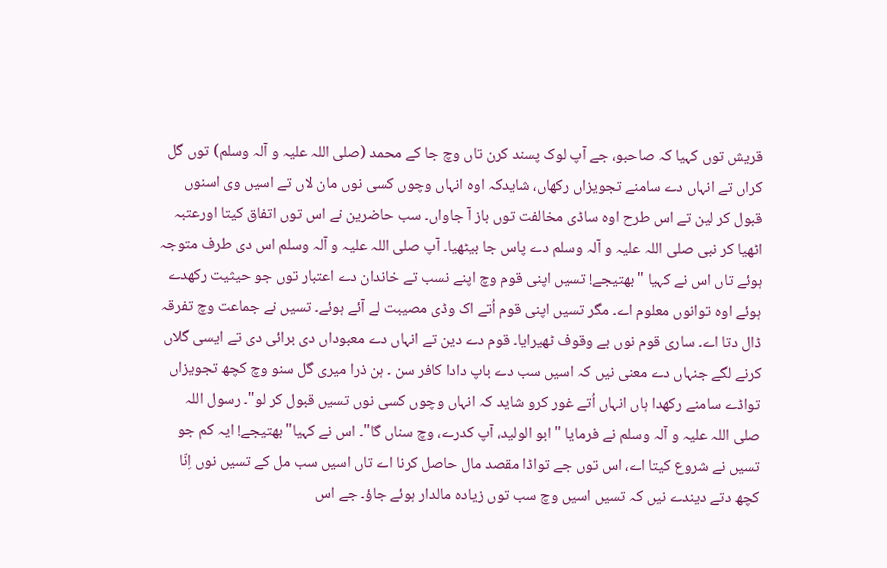قریش توں کہیا کہ صاحبو، جے آپ لوک پسند کرن تاں وچ جا کے محمد (صلی اللہ علیہ و آلہ وسلم) توں گل کراں تے انہاں دے سامنے تجویزاں رکھاں، شایدکہ اوہ انہاں وچوں کسی نوں مان لاں تے اسيں وی اسنوں قبول کر لین تے اس طرح اوہ ساڈی مخالفت توں باز آ جاواں۔ سب حاضرین نے اس توں اتفاق کيتا اورعتبہ اٹھیا کر نبی صلی اللہ علیہ و آلہ وسلم دے پاس جا بیٹھیا۔ آپ صلی اللہ علیہ و آلہ وسلم اس دی طرف متوجہ ہوئے تاں اس نے کہیا "بھتیجے! تسيں اپنی قوم وچ اپنے نسب تے خاندان دے اعتبار توں جو حیثیت رکھدے ہوئے اوہ توانوں معلوم اے۔ مگر تسيں اپنی قوم اُتے اک وڈی مصیبت لے آئے ہوئے۔ تسيں نے جماعت وچ تفرقہ ڈال دتا اے۔ ساری قوم نوں بے وقوف ٹھیرایا۔ قوم دے دین تے انہاں دے معبوداں دی برائی دی تے ایسی گلاں کرنے لگے جنہاں دے معنی نيں کہ اسيں سب دے باپ دادا کافر سن ۔ ہن ذرا میری گل سنو وچ کچھ تجویزاں تواڈے سامنے رکھدا ہاں انہاں اُتے غور کرو شاید کہ انہاں وچوں کسی نوں تسيں قبول کر لو"۔ رسول اللہ صلی اللہ علیہ و آلہ وسلم نے فرمایا "ابو الولید، آپ کدرے، وچ سناں گا"۔ اس نے کہیا"بھتیجے! ایہ کم جو تسيں نے شروع کيتا اے، اس توں جے تواڈا مقصد مال حاصل کرنا اے تاں اسيں سب مل کے تسيں نوں اِنّا کچھ دتے دیندے نيں کہ تسيں اسيں وچ سب توں زیادہ مالدار ہوئے جاؤ۔ جے اس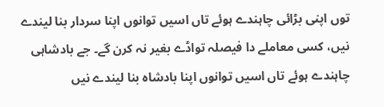توں اپنی بڑائی چاہندے ہوئے تاں اسيں توانوں اپنا سردار بنا لیندے نيں، کسی معاملے دا فیصلہ تواڈے بغیر نہ کرن گے۔ جے بادشاہی چاہندے ہوئے تاں اسيں توانوں اپنا بادشاہ بنا لیندے نيں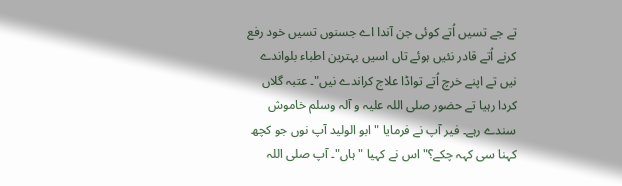تے جے تسيں اُتے کوئی جن آندا اے جسنوں تسيں خود رفع کرنے اُتے قادر نئيں ہوئے تاں اسيں بہترین اطباء بلواندے نيں تے اپنے خرچ اُتے تواڈا علاج کراندے نيں"۔ عتبہ گلاں کردا رہیا تے حضور صلی اللہ علیہ و آلہ وسلم خاموش سندے رہے۔ فیر آپ نے فرمایا "ابو الولید آپ نوں جو کچھ کہنا سی کہہ چکے؟" اس نے کہیا "ہاں"۔ آپ صلی اللہ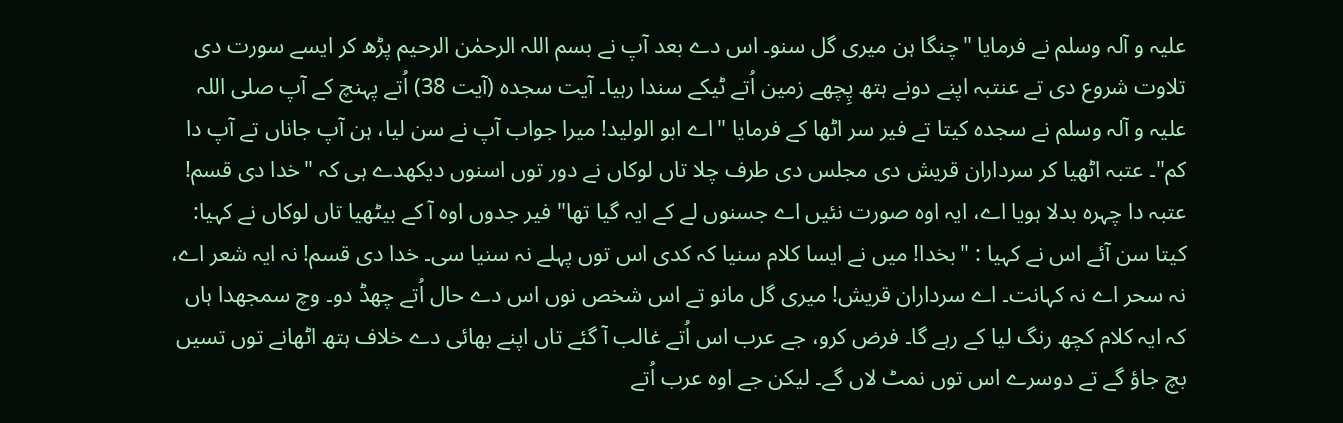علیہ و آلہ وسلم نے فرمایا "چنگا ہن میری گل سنو۔ اس دے بعد آپ نے بسم اللہ الرحمٰن الرحیم پڑھ کر ايسے سورت دی تلاوت شروع دی تے عنتبہ اپنے دونے ہتھ پِچھے زمین اُتے ٹیکے سندا رہیا۔ آیت سجدہ (آیت 38) اُتے پہنچ کے آپ صلی اللہ علیہ و آلہ وسلم نے سجدہ کيتا تے فیر سر اٹھا کے فرمایا "اے ابو الولید! میرا جواب آپ نے سن لیا، ہن آپ جاناں تے آپ دا کم"۔ عتبہ اٹھیا کر سرداران قریش دی مجلس دی طرف چلا تاں لوکاں نے دور توں اسنوں دیکھدے ہی کہ "خدا دی قسم! عتبہ دا چہرہ بدلا ہويا اے، ایہ اوہ صورت نئيں اے جسنوں لے کے ایہ گیا تھا" فیر جدوں اوہ آ کے بیٹھیا تاں لوکاں نے کہیا: کيتا سن آئے اس نے کہیا : "بخدا! ميں نے ایسا کلام سنیا کہ کدی اس توں پہلے نہ سنیا سی۔ خدا دی قسم! نہ ایہ شعر اے، نہ سحر اے نہ کہانت۔ اے سرداران قریش! میری گل مانو تے اس شخص نوں اس دے حال اُتے چھڈ دو۔ وچ سمجھدا ہاں کہ ایہ کلام کچھ رنگ لیا کے رہے گا۔ فرض کرو، جے عرب اس اُتے غالب آ گئے تاں اپنے بھائی دے خلاف ہتھ اٹھانے توں تسيں بچ جاؤ گے تے دوسرے اس توں نمٹ لاں گے۔ لیکن جے اوہ عرب اُتے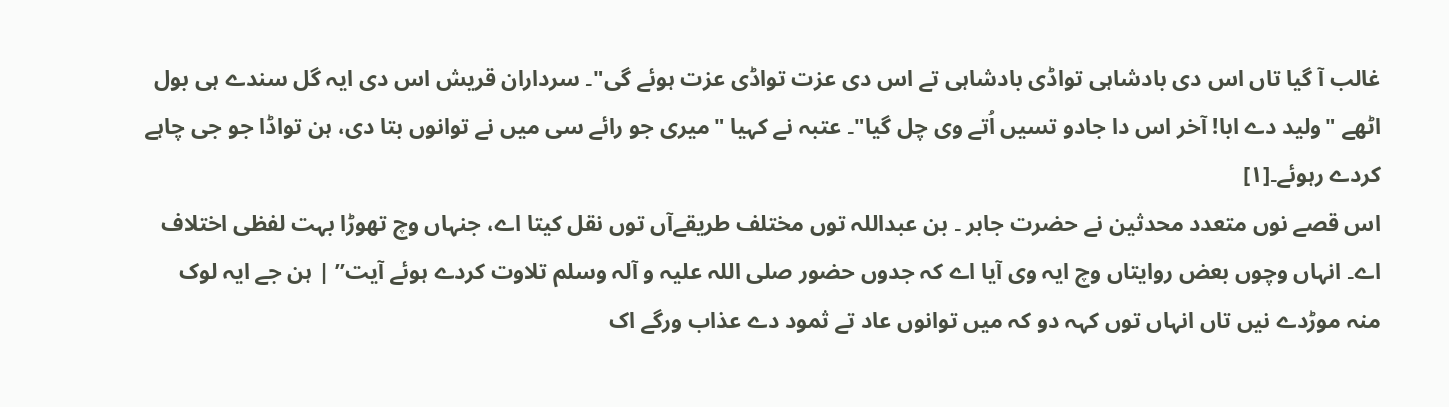غالب آ گیا تاں اس دی بادشاہی تواڈی بادشاہی تے اس دی عزت تواڈی عزت ہوئے گی"۔ سرداران قریش اس دی ایہ گل سندے ہی بول اٹھے "ولید دے ابا! آخر اس دا جادو تسيں اُتے وی چل گیا"۔ عتبہ نے کہیا "میری جو رائے سی ميں نے توانوں بتا دی، ہن تواڈا جو جی چاہے کردے رہوئے۔[۱]
اس قصے نوں متعدد محدثین نے حضرت جابر ۔ بن عبداللہ توں مختلف طریقےآں توں نقل کيتا اے، جنہاں وچ تھوڑا بہت لفظی اختلاف اے۔ انہاں وچوں بعض روایتاں وچ ایہ وی آیا اے کہ جدوں حضور صلی اللہ علیہ و آلہ وسلم تلاوت کردے ہوئے آیت” | ہن جے ایہ لوک منہ موڑدے نيں تاں انہاں توں کہہ دو کہ میں توانوں عاد تے ثمود دے عذاب ورگے اک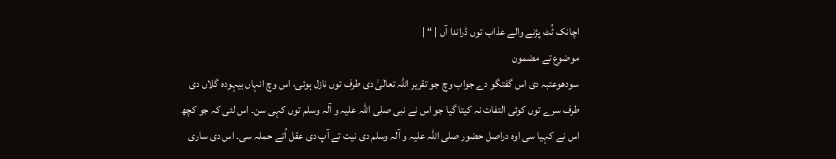اچانک ٹُٹ پڑنے والے عذاب توں ڈراندا آں | “ |
موضوع تے مضمون
سودھوعتبہ دی اس گفتگو دے جواب وچ جو تقریر اللہ تعالٰیٰ دی طرف توں نازل ہوئی، اس وچ انہاں بیہودہ گلاں دی طرف سرے توں کوئی التفات نہ کيتا گیا جو اس نے نبی صلی اللہ علیہ و آلہ وسلم توں کہی سن۔ اس لئی کہ جو کچھ اس نے کہیا سی اوہ دراصل حضور صلی اللہ علیہ و آلہ وسلم دی نیت تے آپ دی عقل اُتے حملہ سی۔ اس دی ساری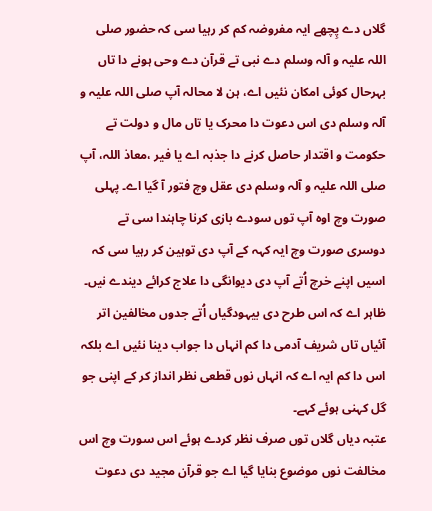گلاں دے پِچھے ایہ مفروضہ کم کر رہیا سی کہ حضور صلی اللہ علیہ و آلہ وسلم دے نبی تے قرآن دے وحی ہونے دا تاں بہرحال کوئی امکان نئيں اے، ہن لا محالہ آپ صلی اللہ علیہ و آلہ وسلم دی اس دعوت دا محرک یا تاں مال و دولت تے حکومت و اقتدار حاصل کرنے دا جذبہ اے یا فیر ،معاذ اللہ، آپ صلی اللہ علیہ و آلہ وسلم دی عقل وچ فتور آ گیا اے۔ پہلی صورت وچ اوہ آپ توں سودے بازی کرنا چاہندا سی تے دوسری صورت وچ ایہ کہہ کے آپ دی توہین کر رہیا سی کہ اسيں اپنے خرچ اُتے آپ دی دیوانگی دا علاج کرائے دیندے نيں۔ ظاہر اے کہ اس طرح دی بیہودگیاں اُتے جدوں مخالفین اتر آئیاں تاں شریف آدمی دا کم انہاں دا جواب دینا نئيں اے بلکہ اس دا کم ایہ اے کہ انہاں نوں قطعی نظر انداز کر کے اپنی جو گل کہنی ہوئے کہے۔
عتبہ دیاں گلاں توں صرف نظر کردے ہوئے اس سورت وچ اس مخالفت نوں موضوع بنایا گیا اے جو قرآن مجید دی دعوت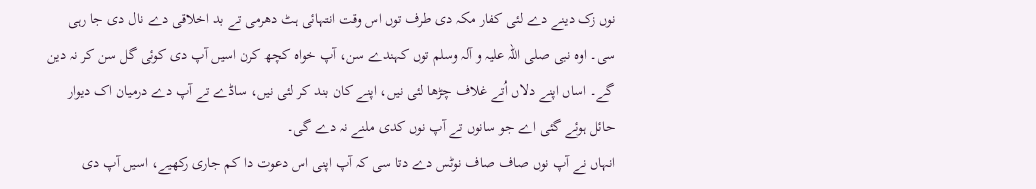نوں زک دینے دے لئی کفار مکہ دی طرف توں اس وقت انتہائی ہٹ دھرمی تے بد اخلاقی دے نال دی جا رہی سی۔ اوہ نبی صلی اللہ علیہ و آلہ وسلم توں کہندے سن، آپ خواہ کچھ کرن اسيں آپ دی کوئی گل سن کر نہ دین گے۔ اساں اپنے دلاں اُتے غلاف چڑھا لئی نيں، اپنے کان بند کر لئی نيں، ساڈے تے آپ دے درمیان اک دیوار حائل ہوئے گئی اے جو سانوں تے آپ نوں کدی ملنے نہ دے گی۔
انہاں نے آپ نوں صاف صاف نوٹس دے دتا سی کہ آپ اپنی اس دعوت دا کم جاری رکھیے، اسيں آپ دی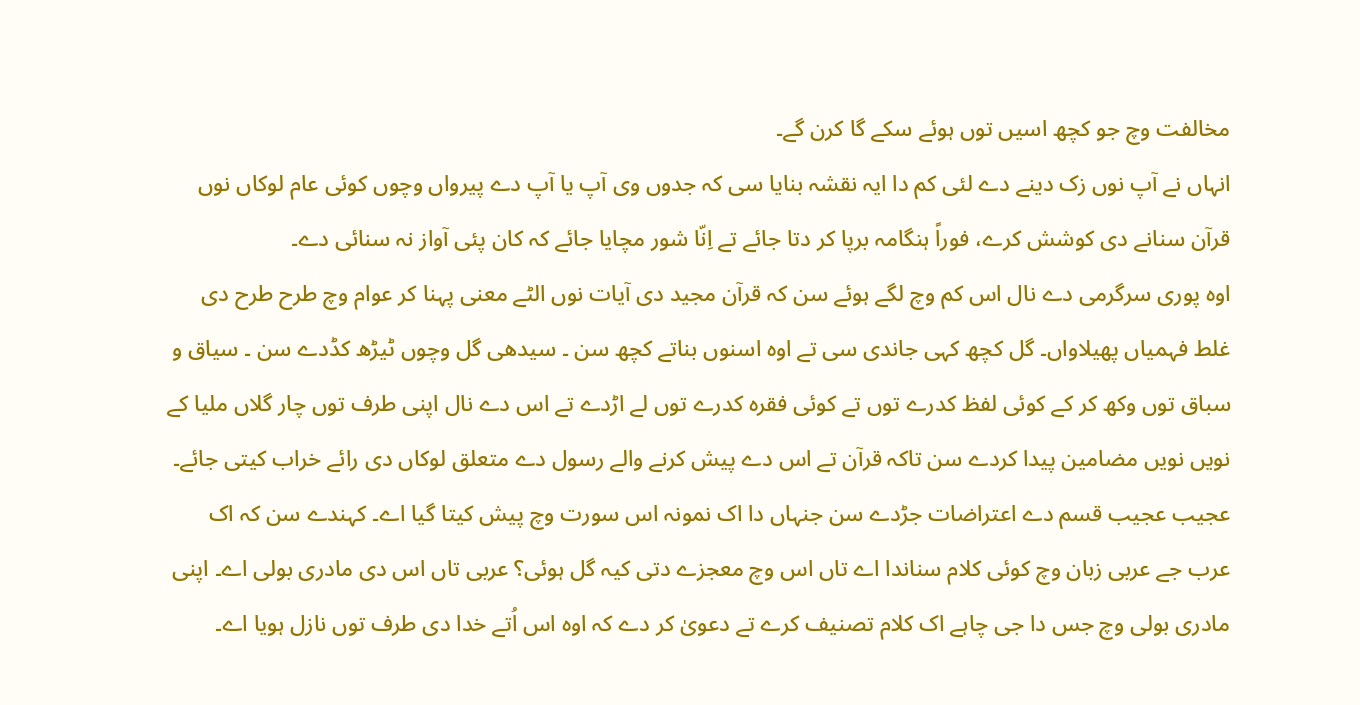مخالفت وچ جو کچھ اسيں توں ہوئے سکے گا کرن گے۔
انہاں نے آپ نوں زک دینے دے لئی کم دا ایہ نقشہ بنایا سی کہ جدوں وی آپ یا آپ دے پیرواں وچوں کوئی عام لوکاں نوں قرآن سنانے دی کوشش کرے، فوراً ہنگامہ برپا کر دتا جائے تے اِنّا شور مچایا جائے کہ کان پئی آواز نہ سنائی دے۔
اوہ پوری سرگرمی دے نال اس کم وچ لگے ہوئے سن کہ قرآن مجید دی آیات نوں الٹے معنی پہنا کر عوام وچ طرح طرح دی غلط فہمیاں پھیلاواں۔ گل کچھ کہی جاندی سی تے اوہ اسنوں بناتے کچھ سن ۔ سیدھی گل وچوں ٹیڑھ کڈدے سن ۔ سیاق و سباق توں وکھ کر کے کوئی لفظ کدرے توں تے کوئی فقرہ کدرے توں لے اڑدے تے اس دے نال اپنی طرف توں چار گلاں ملیا کے نويں نويں مضامین پیدا کردے سن تاکہ قرآن تے اس دے پیش کرنے والے رسول دے متعلق لوکاں دی رائے خراب کيتی جائے۔
عجیب عجیب قسم دے اعتراضات جڑدے سن جنہاں دا اک نمونہ اس سورت وچ پیش کيتا گیا اے۔ کہندے سن کہ اک عرب جے عربی زبان وچ کوئی کلام سناندا اے تاں اس وچ معجزے دتی کیہ گل ہوئی؟ عربی تاں اس دی مادری بولی اے۔ اپنی مادری بولی وچ جس دا جی چاہے اک کلام تصنیف کرے تے دعویٰ کر دے کہ اوہ اس اُتے خدا دی طرف توں نازل ہويا اے۔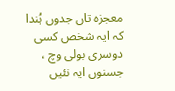معجزہ تاں جدوں ہُندا کہ ایہ شخص کسی دوسری بولی وچ ، جسنوں ایہ نئيں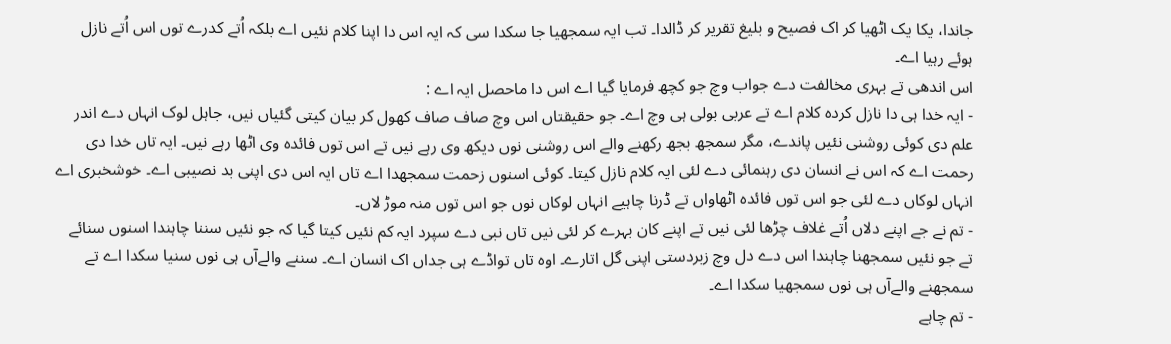جاندا، یکا یک اٹھیا کر اک فصیح و بلیغ تقریر کر ڈالدا۔ تب ایہ سمجھیا جا سکدا سی کہ ایہ اس دا اپنا کلام نئيں اے بلکہ اُتے کدرے توں اس اُتے نازل ہوئے رہیا اے۔
اس اندھی تے بہری مخالفت دے جواب وچ جو کچھ فرمایا گیا اے اس دا ماحصل ایہ اے :
- ایہ خدا ہی دا نازل کردہ کلام اے تے عربی بولی ہی وچ اے۔ جو حقیقتاں اس وچ صاف صاف کھول کر بیان کيتی گئیاں نيں، جاہل لوک انہاں دے اندر علم دی کوئی روشنی نئيں پاندے، مگر سمجھ بجھ رکھنے والے اس روشنی نوں دیکھ وی رہے نيں تے اس توں فائدہ وی اٹھا رہے نيں۔ ایہ تاں خدا دی رحمت اے کہ اس نے انسان دی رہنمائی دے لئی ایہ کلام نازل کيتا۔ کوئی اسنوں زحمت سمجھدا اے تاں ایہ اس دی اپنی بد نصیبی اے۔ خوشخبری اے انہاں لوکاں دے لئی جو اس توں فائدہ اٹھاواں تے ڈرنا چاہیے انہاں لوکاں نوں جو اس توں منہ موڑ لاں۔
- تم نے جے اپنے دلاں اُتے غلاف چڑھا لئی نيں تے اپنے کان بہرے کر لئی نيں تاں نبی دے سپرد ایہ کم نئيں کيتا گیا کہ جو نئيں سننا چاہندا اسنوں سنائے تے جو نئيں سمجھنا چاہندا اس دے دل وچ زبردستی اپنی گل اتارے۔ اوہ تاں تواڈے ہی جداں اک انسان اے۔ سننے والےآں ہی نوں سنیا سکدا اے تے سمجھنے والےآں ہی نوں سمجھیا سکدا اے۔
- تم چاہے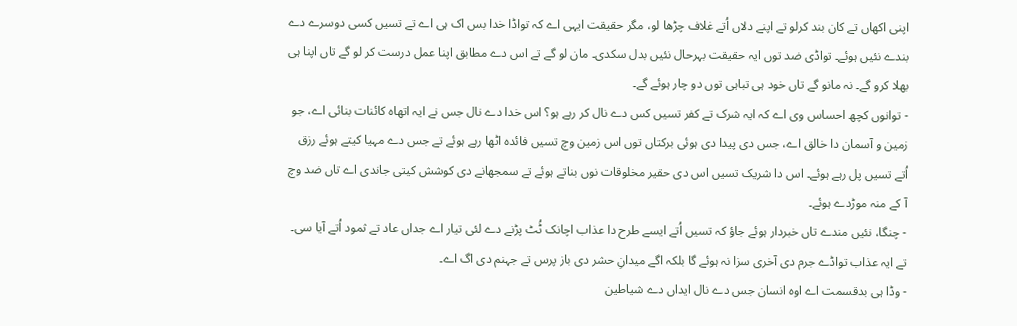اپنی اکھاں تے کان بند کرلو تے اپنے دلاں اُتے غلاف چڑھا لو، مگر حقیقت ایہی اے کہ تواڈا خدا بس اک ہی اے تے تسيں کسی دوسرے دے بندے نئيں ہوئے۔ تواڈی ضد توں ایہ حقیقت بہرحال نئيں بدل سکدی۔ مان لو گے تے اس دے مطابق اپنا عمل درست کر لو گے تاں اپنا ہی بھلا کرو گے۔ نہ مانو گے تاں خود ہی تباہی توں دو چار ہوئے گے۔
- توانوں کچھ احساس وی اے کہ ایہ شرک تے کفر تسيں کس دے نال کر رہے ہو؟ اس خدا دے نال جس نے ایہ اتھاہ کائنات بنائی اے، جو زمین و آسمان دا خالق اے، جس دی پیدا دی ہوئی برکتاں توں اس زمین وچ تسيں فائدہ اٹھا رہے ہوئے تے جس دے مہیا کیتے ہوئے رزق اُتے تسيں پل رہے ہوئے۔ اس دا شریک تسيں اس دی حقیر مخلوقات نوں بناتے ہوئے تے سمجھانے دی کوشش کيتی جاندی اے تاں ضد وچ آ کے منہ موڑدے ہوئے۔
- چنگا، نئيں مندے تاں خبردار ہوئے جاؤ کہ تسيں اُتے ايسے طرح دا عذاب اچانک ٹُٹ پڑنے دے لئی تیار اے جداں عاد تے ثمود اُتے آیا سی۔ تے ایہ عذاب تواڈے جرم دی آخری سزا نہ ہوئے گا بلکہ اگے میدانِ حشر دی باز پرس تے جہنم دی اگ اے۔
- وڈا ہی بدقسمت اے اوہ انسان جس دے نال ایداں دے شیاطین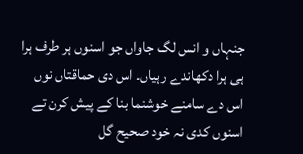جنہاں و انس لگ جاواں جو اسنوں ہر طرف ہرا ہی ہرا دکھاندے رہیاں۔ اس دی حماقتاں نوں اس دے سامنے خوشنما بنا کے پیش کرن تے اسنوں کدی نہ خود صحیح گل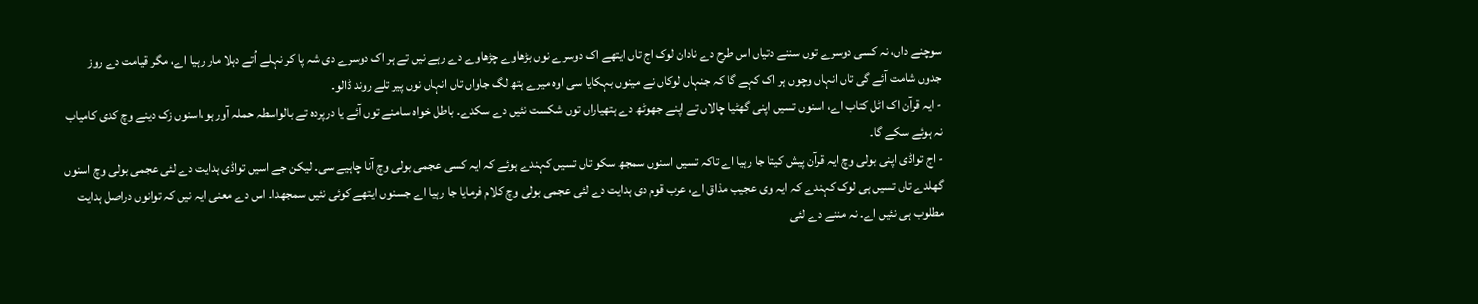سوچنے داں، نہ کسی دوسرے توں سننے دتیاں اس طرح دے نادان لوک اج تاں ایتھے اک دوسرے نوں بڑھاوے چڑھاوے دے رہے نيں تے ہر اک دوسرے دی شہ پا کر نہلے اُتے دہلا مار رہیا اے، مگر قیامت دے روز جدوں شامت آئے گی تاں انہاں وچوں ہر اک کہے گا کہ جنہاں لوکاں نے مینوں بہکایا سی اوہ میرے ہتھ لگ جاواں تاں انہاں نوں پیر تلے روند ڈالو۔
- ایہ قرآن اک اٹل کتاب اے، اسنوں تسيں اپنی گھٹیا چالاں تے اپنے جھوٹھ دے ہتھیاراں توں شکست نئيں دے سکدے۔ باطل خواہ سامنے توں آئے یا درپردہ تے بالواسطہ حملہ آور ہو،اسنوں زک دینے وچ کدی کامیاب نہ ہوئے سکے گا۔
- اج تواڈی اپنی بولی وچ ایہ قرآن پیش کيتا جا رہیا اے تاکہ تسيں اسنوں سمجھ سکو تاں تسيں کہندے ہوئے کہ ایہ کسی عجمی بولی وچ آنا چاہیے سی۔ لیکن جے اسيں تواڈی ہدایت دے لئی عجمی بولی وچ اسنوں گھلدے تاں تسيں ہی لوک کہندے کہ ایہ وی عجیب مذاق اے، عرب قوم دی ہدایت دے لئی عجمی بولی وچ کلام فرمایا جا رہیا اے جسنوں ایتھے کوئی نئيں سمجھدا۔ اس دے معنی ایہ نيں کہ توانوں دراصل ہدایت مطلوب ہی نئيں اے۔ نہ مننے دے لئی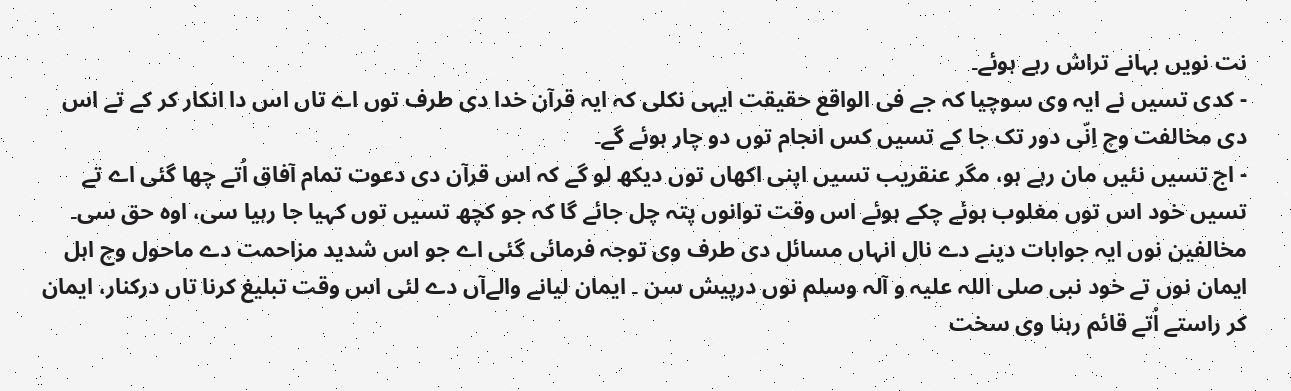نت نويں بہانے تراش رہے ہوئے۔
- کدی تسيں نے ایہ وی سوچیا کہ جے فی الواقع حقیقت ایہی نکلی کہ ایہ قرآن خدا دی طرف توں اے تاں اس دا انکار کر کے تے اس دی مخالفت وچ اِنّی دور تک جا کے تسيں کس انجام توں دو چار ہوئے گے۔
- اج تسيں نئيں مان رہے ہو، مگر عنقریب تسيں اپنی اکھاں توں دیکھ لو گے کہ اس قرآن دی دعوت تمام آفاق اُتے چھا گئی اے تے تسيں خود اس توں مغلوب ہوئے چکے ہوئے اس وقت توانوں پتہ چل جائے گا کہ جو کچھ تسيں توں کہیا جا رہیا سی، اوہ حق سی۔
مخالفین نوں ایہ جوابات دینے دے نال انہاں مسائل دی طرف وی توجہ فرمائی گئی اے جو اس شدید مزاحمت دے ماحول وچ اہل ایمان نوں تے خود نبی صلی اللہ علیہ و آلہ وسلم نوں درپیش سن ۔ ایمان لیانے والےآں دے لئی اس وقت تبلیغ کرنا تاں درکنار، ایمان کر راستے اُتے قائم رہنا وی سخت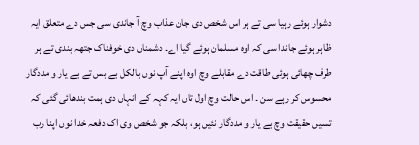دشوار ہوئے رہیا سی تے ہر اس شخص دی جان عذاب وچ آ جاندی سی جس دے متعلق ایہ ظاہر ہوئے جاندا سی کہ اوہ مسلمان ہوئے گیا اے۔ دشمناں دی خوفناک جتھہ بندی تے ہر طرف چھائی ہوئی طاقت دے مقابلے وچ اوہ اپنے آپ نوں بالکل بے بس تے بے یار و مددگار محسوس کر رہے سن ۔ اس حالت وچ اول تاں ایہ کہہ کے انہاں دی ہمت بندھائی گئی کہ تسيں حقیقت وچ بے یار و مددگار نئيں ہو، بلکہ جو شخص وی اک دفعہ خدا نوں اپنا رب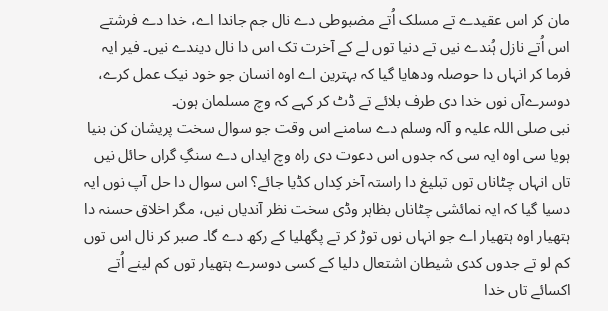مان کر اس عقیدے تے مسلک اُتے مضبوطی دے نال جم جاندا اے، خدا دے فرشتے اس اُتے نازل ہُندے نيں تے دنیا توں لے کے آخرت تک اس دا نال دیندے نيں۔ فیر ایہ فرما کر انہاں دا حوصلہ ودھایا گیا کہ بہترین اے اوہ انسان جو خود نیک عمل کرے، دوسرےآں نوں خدا دی طرف بلائے تے ڈٹ کر کہے کہ وچ مسلمان ہون۔
نبی صلی اللہ علیہ و آلہ وسلم دے سامنے اس وقت جو سوال سخت پریشان کن بنیا ہویا سی اوہ ایہ سی کہ جدوں اس دعوت دی راہ وچ ایداں دے سنگِ گراں حائل نيں تاں انہاں چٹاناں توں تبلیغ دا راستہ آخر کِداں کڈیا جائے؟ اس سوال دا حل آپ نوں ایہ دسیا گیا کہ ایہ نمائشی چٹاناں بظاہر وڈی سخت نظر آندیاں نيں، مگر اخلاق حسنہ دا ہتھیار اوہ ہتھیار اے جو انہاں نوں توڑ کر تے پگھلیا کے رکھ دے گا۔ صبر کر نال اس توں کم لو تے جدوں کدی شیطان اشتعال دلیا کے کسی دوسرے ہتھیار توں کم لینے اُتے اکسائے تاں خدا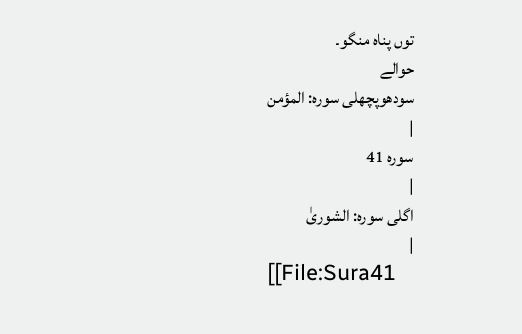توں پناہ منگو۔
حوالے
سودھوپچھلی سورہ: المؤمن
|
سورہ 41
|
اگلی سورہ: الشوریٰ
|
[[File:Sura41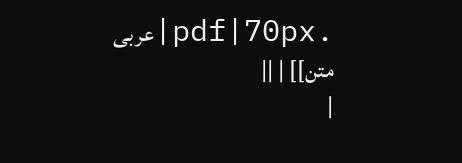.pdf|70px|عربی متن]] | ||
|